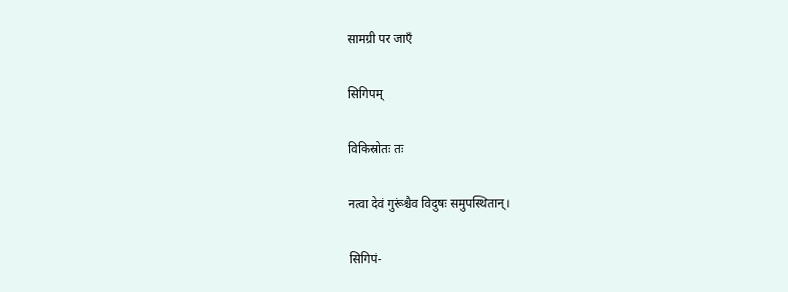सामग्री पर जाएँ

सिगिपम्

विकिस्रोतः तः

नत्वा देवं गुरूंश्चैव विदुषः समुपस्थितान्।

सिगिपं-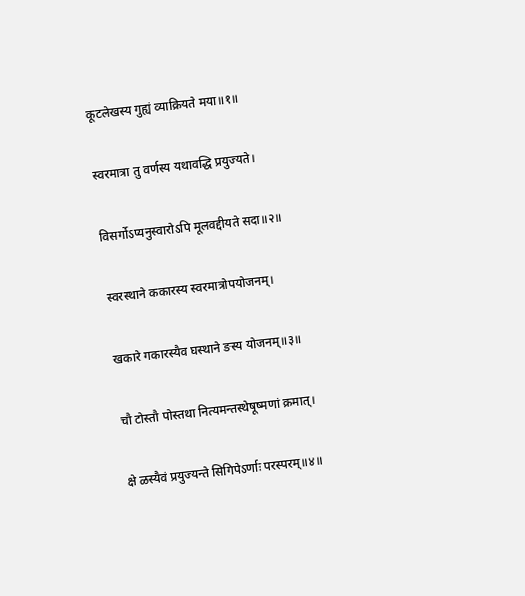कूटलेखस्य गुह्यं व्याक्रियते मया॥१॥

स्वरमात्रा तु वर्णस्य यथावद्धि प्रयुज्यते।

विसर्गोऽप्यनुस्वारोऽपि मूलवद्दीयते सदा॥२॥

स्वरस्थाने ककारस्य स्वरमात्रोपयोजनम्।

खकारे गकारस्यैव घस्थाने ङस्य योजनम्॥३॥

चौ टोस्तौ पोस्तथा नित्यमन्तस्थेषूष्मणां क्रमात्।

क्षे ळस्यैवं प्रयुज्यन्ते सिगिपेऽर्णाः परस्परम्॥४॥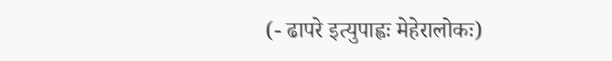(- ढापरे इत्युपाह्वः मेहेरालोकः)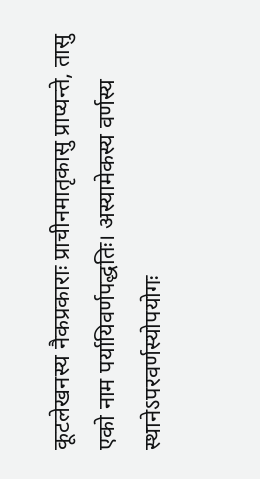कूटलेखनस्य नैकप्रकाराः प्राचीनमातृकासु प्राप्यन्ते, तासु एको नाम पर्यायिवर्णपद्धतिः। अस्यामेकस्य वर्णस्य स्थानेऽपरवर्णस्योपयोगः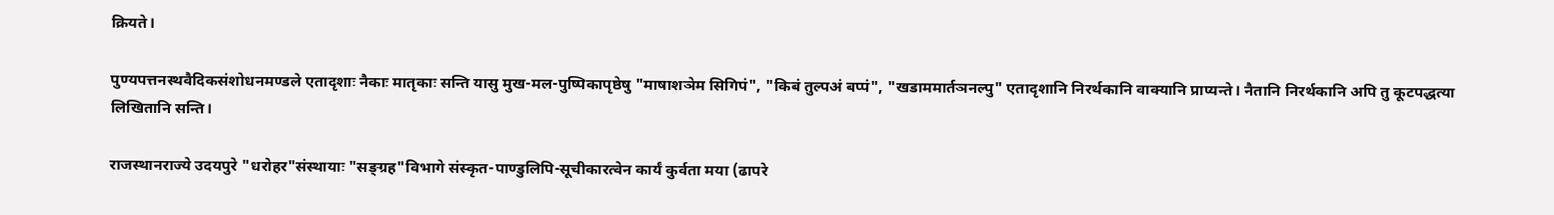क्रियते।

पुण्यपत्तनस्थवैदिकसंशोधनमण्डले एतादृशाः नैकाः मातृकाः सन्ति यासु मुख-मल-पुष्पिकापृष्ठेषु "माषाशञेम सिगिपं", "किबं तुल्पअं बप्पं", "खडाममार्तञनल्पु" एतादृशानि निरर्थकानि वाक्यानि प्राप्यन्ते। नैतानि निरर्थकानि अपि तु कूटपद्धत्या लिखितानि सन्ति।

राजस्थानराज्ये उदयपुरे "धरोहर"संस्थायाः "सङ्ग्रह"विभागे संस्कृत-पाण्डुलिपि-सूचीकारत्वेन कार्यं कुर्वता मया (ढापरे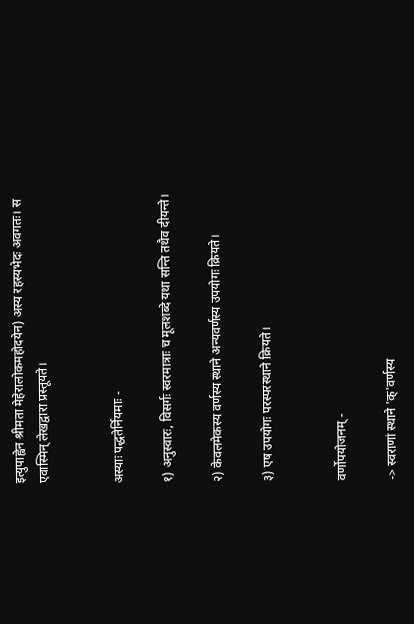इत्युपाह्वेन श्रीमता मेहेरालोकमहोदयेन) अस्य रहस्यभेदः अवगतः। स एवास्मिन् लेखद्वारा प्रस्तूयते।


अस्याः पद्धतेर्नियमाः -

१) अनुस्वारः, विसर्गः स्वरमात्राः च मूलशब्दे यथा सन्ति तथैव दीयन्ते।

२) केवलमेकस्य वर्णस्य स्थाने अन्यवर्णस्य उपयोगः क्रियते।

३) एष उपयोगः परस्परस्थाने क्रियते।


वर्णोपयोजनम् -

-> स्वराणां स्थाने 'क्'वर्णस्य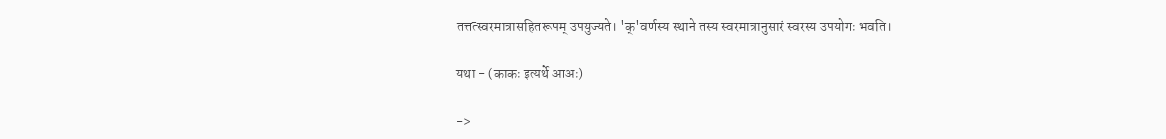तत्तत्स्वरमात्रासहितरूपम् उपयुज्यते। 'क्'वर्णस्य स्थाने तस्य स्वरमात्रानुसारं स्वरस्य उपयोगः भवति।

यथा - (काकः इत्यर्थे आअः)

->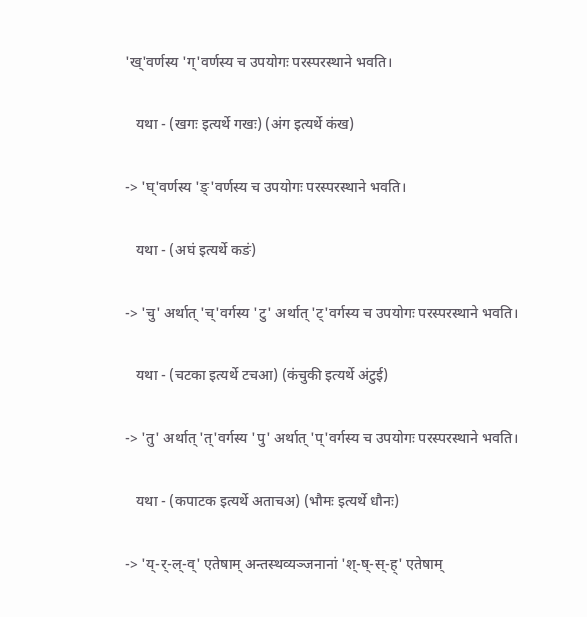'ख्'वर्णस्य 'ग्'वर्णस्य च उपयोगः परस्परस्थाने भवति।

   यथा - (खगः इत्यर्थे गखः) (अंग इत्यर्थे कंख)

-> 'घ्'वर्णस्य 'ङ्'वर्णस्य च उपयोगः परस्परस्थाने भवति।

   यथा - (अघं इत्यर्थे कङं)

-> 'चु' अर्थात् 'च्'वर्गस्य 'टु' अर्थात् 'ट्'वर्गस्य च उपयोगः परस्परस्थाने भवति।

   यथा - (चटका इत्यर्थे टचआ) (कंचुकी इत्यर्थे अंटुई)

-> 'तु' अर्थात् 'त्'वर्गस्य 'पु' अर्थात् 'प्'वर्गस्य च उपयोगः परस्परस्थाने भवति।

   यथा - (कपाटक इत्यर्थे अताचअ) (भौमः इत्यर्थे धौनः)

-> 'य्-र्-ल्-व्' एतेषाम् अन्तस्थव्यञ्जनानां 'श्-ष्-स्-ह्' एतेषाम्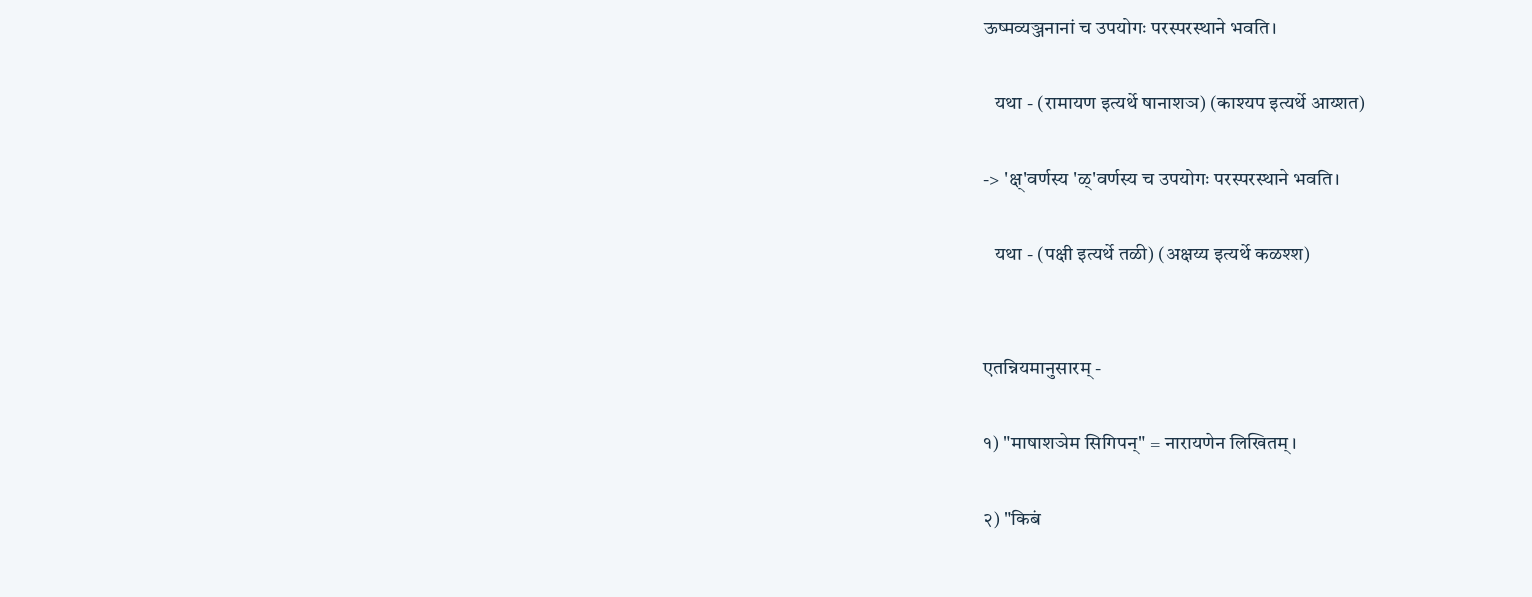ऊष्मव्यञ्जनानां च उपयोगः परस्परस्थाने भवति।

   यथा - (रामायण इत्यर्थे षानाशञ) (काश्यप इत्यर्थे आय्शत)

-> 'क्ष्'वर्णस्य 'ळ्'वर्णस्य च उपयोगः परस्परस्थाने भवति।

   यथा - (पक्षी इत्यर्थे तळी) (अक्षय्य इत्यर्थे कळश्श)


एतन्नियमानुसारम् -

१) "माषाशञेम सिगिपन्" = नारायणेन लिखितम्।

२) "किबं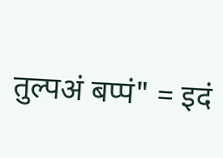तुल्पअं बप्पं" = इदं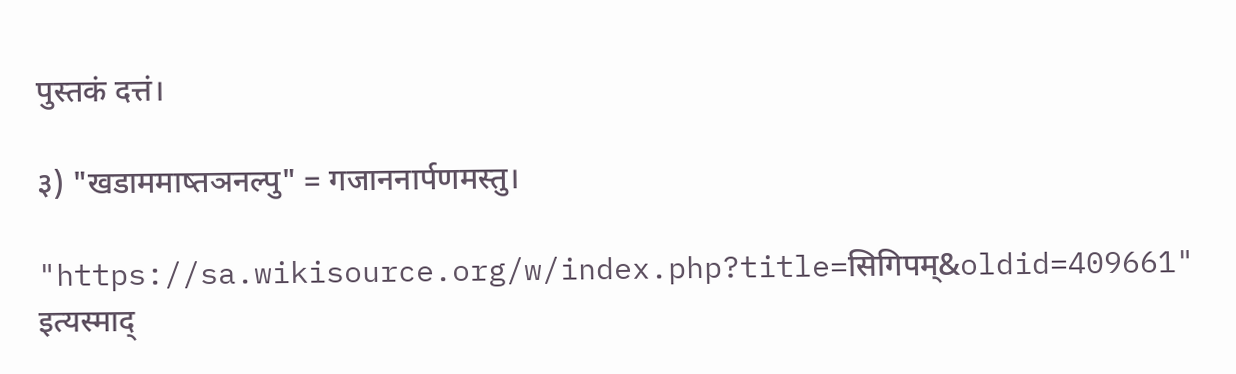पुस्तकं दत्तं।

३) "खडाममाष्तञनल्पु" = गजाननार्पणमस्तु।

"https://sa.wikisource.org/w/index.php?title=सिगिपम्&oldid=409661" इत्यस्माद्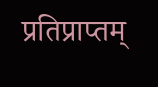प्रतिप्राप्तम्